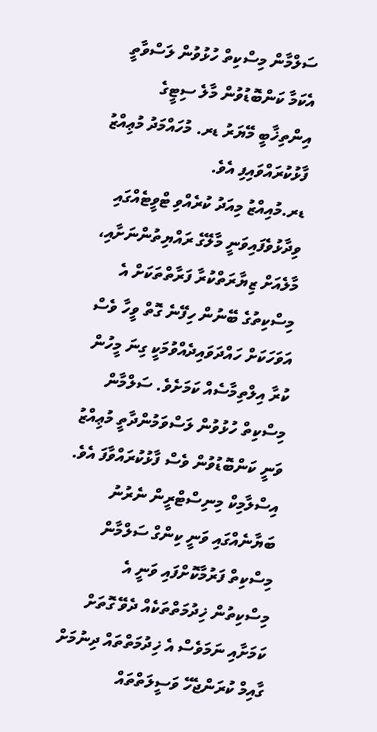ސަލްމާން މިސްކިތް ހުޅުވުން ލަސްވާތީ އެކަމާ ކަންބޮޑުވުން މާލެ ސިޓީގެ އިންތިޚާބީ މޭޔަރު ޑރ. މުހައްމަދު މުޢިއްޒު ފާޅުކުރައްވައިފި އެވެ.
ޑރ.މުއިއްޒު މިއަދު ކުރެއްވި ޓްވީޓެއްގައި ވިދާޅުވެފައިވަނީ މާލޭގެ ރައްޔިތުންނަށާއި، މާލެއަށް ޒިޔާރަތްކުރާ ފަރާތްތަކަށް އެ މިސްކިތުގެ ބޭނުން ހިފޭނެ ގޮތް ވީހާ ވެސް އަވަހަކަށް ހައްދަވައިދެއްވުމަކީ ގިނަ މީހުން ކުރާ އިލްތިމާސެއް ކަމަށެވެ. ސަލްމާން މިސްކިތް ހުޅުވުން ލަސްވަމުންދާތީ މުޢިއްޒު ވަނީ ކަންބޮޑުވުން ވެސް ފާޅުކުރައްވާފަ އެވެ.
އިސްލާމިކް މިނިސްޓްރީން ނެރުނު ބަޔާނެއްގައި ވަނީ ކިންގް ސަލްމާން މިސްކިތް ފަރުމާކޮށްފައި ވަނީ އެ މިސްކިތުން ޚިދުމަތްތަކެއް ދެވޭ ގޮތަށް ކަމަށާއި ނަމަވެސް އެ ޚިދުމަތްތައް ދިނުމަށް ގާއިމް ކުރަންޖެހޭ ވަސީލަތްތައް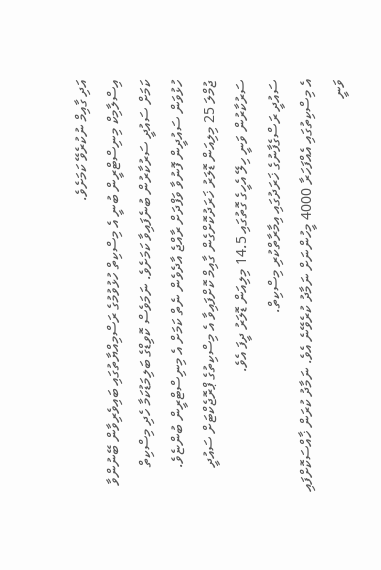އަދި ގާއިމް ނުކުރެވޭ ކަމަށެވެ.
އިސްލާމިކް މިނިސްޓްރީން ބުނީ އެ މިސްކިތް ހުޅުވުމުގެ ރަސްމިއްޔާތުގައި ބައިވެރިވާން ބޭނުންވާ ކަމަށް ސައުދީ ސަރުކާރުން ބުނެފައިވާ ކަމަށެވެ. ނަމަވެސް ކޮވިޑްގެ ބަލިމަޑުކަމާ ހެދި މިސްކިތް ހުޅުވަން ސައުދީން ފޮނުވާ ވަފްދަށް ރާއްޖެ އާދެވެން ނެތް ކަމަށް އެ މިނިސްޓްރީން ބުންޏެވެ.
ޖުމްލަ 25 މިލިއަން ޑޮލަރު ޚަރަދުކޮށްގެން ގާއިމް ކޮށްފައިވާ އެ މިސްކިތުގެ ޕްރޮޖެކްޓަށް ސައުދީ ސަރުކާރުން ވަނީ ހިލޭ އެހީގެ ގޮތުގައި 14.5 މިލިއަން ޑޮލަރު ދީފަ އެވެ.
ސައުދީ ރަސްގެފާނުގެ ޚަރަދުގައި އިމާރާތްކުރި މިސްކިތް.
އެ މިސްކިތުގައި އެއްފަހަރާ 4000 މީހުންނަށް ނަމާދު ކުރެވޭނެ އެވެ. ނަމާދު ކުރަން ޚާއްސަކޮށްފައި ވަނީ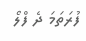ފުރަތަމަ ދެ ފްލޯ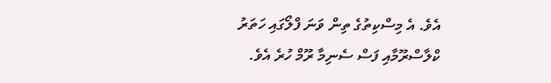އެވެ. އެ މިސްކިތުގެ ތިން ވަނަ ފްލޯގައި ހަތަރު ކްލާސްރޫމާއި ފަސް ސެނިމާ ރޫމް ހުރެ އެވެ.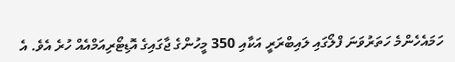ހަމައެހެންމެ ހަތަރުވަނަ ފްލޯގައި ލައިބްރަރީ އަކާއި 350 މީހުންގެ ޖާގައިގެ އޮޑިޓޯރިއަމްއެއް ހުރެ އެވެ. އެ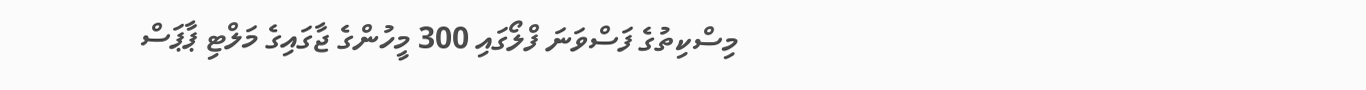މިސްކިތުގެ ފަސްވަނަ ފްލޯގައި 300 މީހުންގެ ޖާގައިގެ މަލްޓި ޕާޕަސް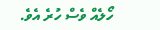ހޯލެއް ވެސް ހުރެ އެވެ.